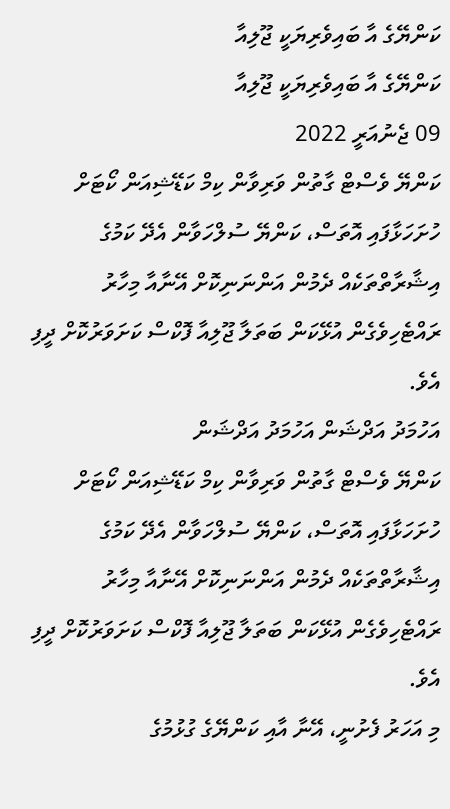ކަންޔޭގެ އާ ބައިވެރިޔަކީ ޖޫލިއާ
ކަންޔޭގެ އާ ބައިވެރިޔަކީ ޖޫލިއާ
09 ޖެނުއަރީ 2022
ކަންޔޭ ވެސްޓް ގާތުން ވަރިވާން ކިމް ކަޑޭޝިއަން ކޯޓަށް ހުށަހަޅާފައި އޮތަސް، ކަންޔޭ ސުލްހަވާން އެދޭ ކަމުގެ އިޝާރާތްތަކެއް ދެމުން އަންނަނިކޮށް އޭނާއާ މިހާރު ރައްޓެހިވެގެން އުޅޭކަން ބަތަލާ ޖޫލިއާ ފޮކްސް ކަށަވަރުކޮށް ދީފި އެވެ.
އަހުމަދު އަދްޝަން އަހުމަދު އަދްޝަން
ކަންޔޭ ވެސްޓް ގާތުން ވަރިވާން ކިމް ކަޑޭޝިއަން ކޯޓަށް ހުށަހަޅާފައި އޮތަސް، ކަންޔޭ ސުލްހަވާން އެދޭ ކަމުގެ އިޝާރާތްތަކެއް ދެމުން އަންނަނިކޮށް އޭނާއާ މިހާރު ރައްޓެހިވެގެން އުޅޭކަން ބަތަލާ ޖޫލިއާ ފޮކްސް ކަށަވަރުކޮށް ދީފި އެވެ.
މި އަހަރު ފެށުނީ، އޭނާ އާއި ކަންޔޭގެ ގުޅުމުގެ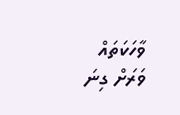ވާހަކަތައް ވަރަށް ގިނަ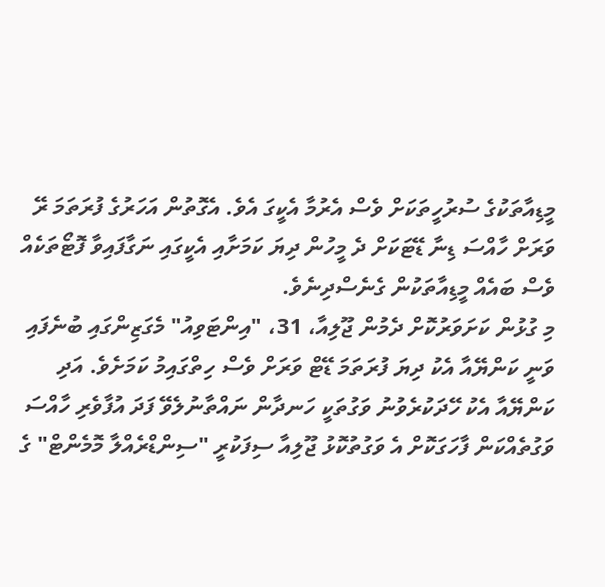މީޑިއާތަކުގެ ސުރުހީތަކަށް ވެސް އެރުމާ އެކީގަ އެވެ. އެގޮތުން އަހަރުގެ ފުރަތަމަ ރޭ ވަރަށް ހާއްސަ ޑިނާ ޑޭޓަކަށް ދެ މީހުން ދިޔަ ކަމަށާއި އެކީގައި ނަގާފައިވާ ފޮޓޯތަކެއް ވެސް ބައެއް މީޑިއާތަކުން ގެނެސްދިނެވެ.
މި ގުޅުން ކަށަވަރުކޮށް ދެމުން ޖޫލިއާ، 31، "އިންޓަވިއު" މެގަޒިންގައި ބުނެފައި ވަނީ ކަންޔޭއާ އެކު ދިޔަ ފުރަތަމަ ޑޭޓް ވަރަށް ވެސް ހިތްގައިމު ކަމަށެވެ. އަދި ކަންޔޭއާ އެކު ހޭދަކުރެވުނު ވަގުތަކީ ހަނދާން ނައްތާނުލެވޭ ފަދަ އުފާވެރި ހާއްސަ ވަގުތެއްކަން ފާހަގަކޮށް އެ ވަގުތުކޮޅު ޖޫލިއާ ސިފަކުރީ "ސިންޑްރެއްލާ މޮމެންޓް" ގެ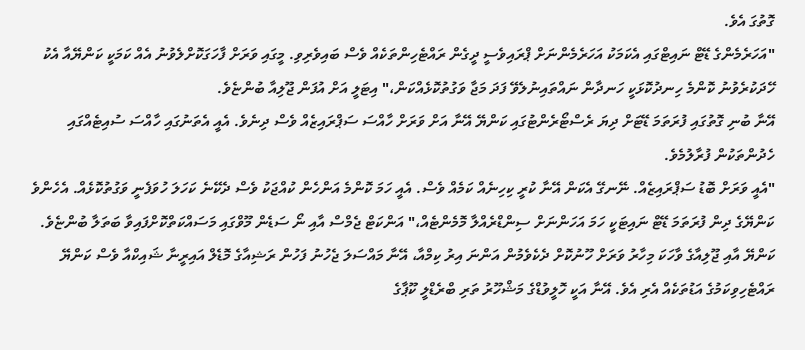ގޮތުގަ އެވެ.
"އަހަރެމެންގެ ޑޭޓް ނައިޓްގައި އެކަމަކު އަހަރެމެންނަށް ޕްރައިވެސީ ދީގެން ރައްޓެހިންތަކެއް ވެސް ބައިވެރިވި. މީގައި ވަރަށް ފާހަގަކޮށްލެވުނު އެއް ކަމަކީ ކަންޔޭއާ އެކު ހޭދަކުރެވުނު ކޮންމެ ހިނދުކޮޅަކީ ހަނދާން ނައްތައިނުލެވޭ ފަދަ މަޖާ ވަގުތުކޮޅެއްކަން،" އިޓަލީ އަށް އުފަން ޖޫލިއާ ބުންޏެވެ.
އޭނާ ބުނި ގޮތުގައި ފުރަތަމަ ޑޭޓަށް ދިޔަ ރެސްޓޯރެންޓުގައި ކަންޔޭ އޭނާ އަށް ވަރަށް ހާއްސަ ސަޕްރައިޒެއް ވެސް ދިނެވެ. އެއީ އެތަނުގައި ހާއްސަ ސުއިޓެއްގައި ހެދުންތަކުން ފުރާލުމެވެ.
"އެއީ ވަރަށް ބޮޑު ސަޕްރައިޒެއް. ނޭނގޭ އެކަން އޭނާ ކުރީ ކިހިނެއް ކަމެއް ވެސް. އެއީ ހަމަ ކޮންމެ އަންހެން ކުއްޖަކު ވެސް ދެކޭނެ ކަހަލަ ހުވަފެނީ ވަގުތުކޮޅެއް. އެހެންވެ ކަންޔޭގެ ދިން ފުރަތަމަ ޑޭޓް ނައިޓަކީ ހަމަ އަހަންނަށް ސިންޑްރެއްލާ މޮމެންޓެއް،" އަންކަޓް ޖެމްސް އާއި ނޯ ސަޑެން މޫވްގައި މަސައްކަތްކޮށްފައިވާ ބަތަލާ ބުންޏެވެ.
ކަންޔޭ އާއި ޖޫލިއާގެ ވާހަކަ މިހާރު ވަރަށް ހޫނުކޮށް ދެކެވެމުން އަންނަ އިރު ކިމްއާ، އޭނާ މައްސަލަ ޖެހުނު ފަހުން ރަޝިއާގެ މޮޑެލް އައިރީނާ ޝައިކްއާ ވެސް ކަންޔޭ ރައްޓެހިވިކަމުގެ އަޑުތަކެއް އެރި އެވެ. އޭނާ އަކީ ހޮލީވުޑްގެ މަޝްހޫރު ތަރި ބްރެޑްލީ ކޫޕާގެ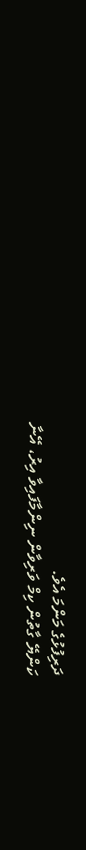ދަރިފުޅުގެ މަންމަ އެވެ.
ކަންޔޭ ގާތުން ކިމް ވަރިވާން ނިންމާފައިވާ އިރު، އޭނާ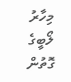މިހާރު ލޯބީގެ ގޮތުން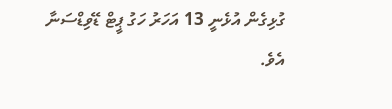ގުޅިގެން އުޅެނީ 13 އަހަރު ހަގު ޕީޓް ޑޭވިޑްސަނާ އެވެ.